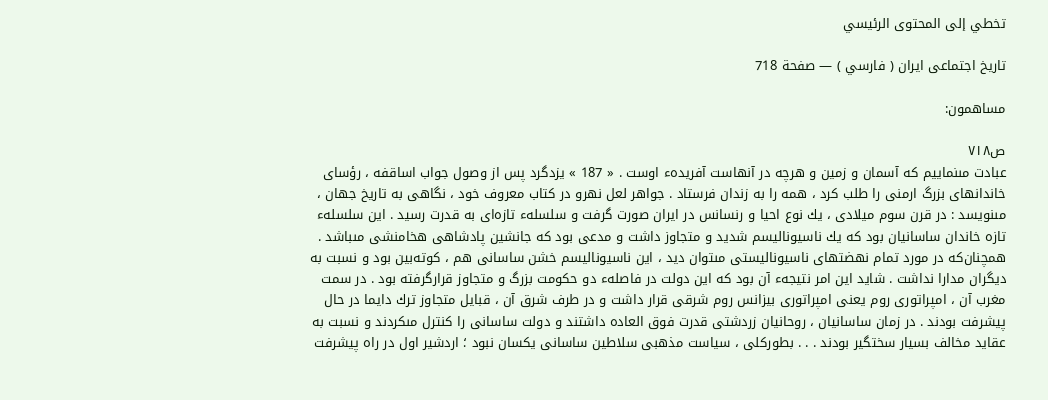تخطي إلى المحتوى الرئيسي

تاريخ اجتماعى ايران ( فارسي ) — صفحة 718

مساهمون:

ص٧١٨
عبادت مىنماييم كه آسمان و زمين و هرچه در آنهاست آفريدهء اوست . « 187 » يزدگرد پس از وصول جواب اساقفه ، رؤساى خاندانهاى بزرگ ارمنى را طلب كرد ، همه را به زندان فرستاد . جواهر لعل نهرو در كتاب معروف خود ، نگاهى به تاريخ جهان ، مىنويسد : در قرن سوم ميلادى ، يك نوع احيا و رنسانس در ايران صورت گرفت و سلسلهء تازه‌اى به قدرت رسيد . اين سلسلهء تازه خاندان ساسانيان بود كه يك ناسيوناليسم شديد و متجاوز داشت و مدعى بود كه جانشين پادشاهى هخامنشى مىباشد . همچنان‌كه در مورد تمام نهضتهاى ناسيوناليستى مىتوان ديد ، اين ناسيوناليسم خشن ساسانى هم ، كوته‌بين بود و نسبت به ديگران مدارا نداشت . شايد اين امر نتيجهء آن بود كه اين دولت در فاصلهء دو حكومت بزرگ و متجاوز قرارگرفته بود . در سمت مغرب آن ، امپراتورى روم يعنى امپراتورى بيزانس روم شرقى قرار داشت و در طرف شرق آن ، قبايل متجاوز ترك دايما در حال پيشرفت بودند . در زمان ساسانيان ، روحانيان زردشتى قدرت فوق العاده داشتند و دولت ساسانى را كنترل مىكردند و نسبت به عقايد مخالف بسيار سختگير بودند . . . بطوركلى ، سياست مذهبى سلاطين ساسانى يكسان نبود ؛ اردشير اول در راه پيشرفت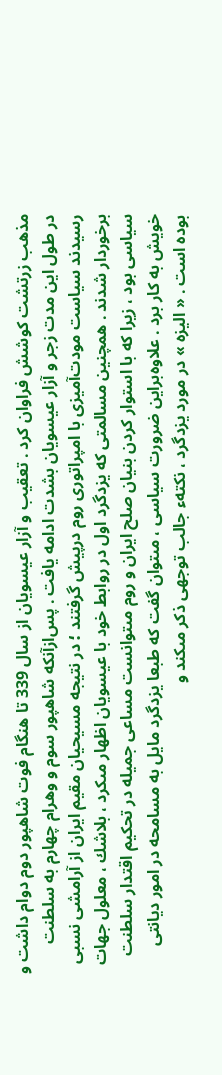مذهب زرتشت كوشش فراوان كرد . تعقيب و آزار عيسويان از سال 339 تا هنگام فوت شاهپور دوم دوام داشت و در طول اين مدت زجر و آزار عيسويان بشدت ادامه يافت . پس‌ازآنكه شاهپور سوم و وهرام چهارم به سلطنت رسيدند سياست مودت‌آميزى با امپراتورى روم درپيش گرفتند ؛ در نتيجه مسيحيان مقيم ايران از آرامشى نسبى برخوردار شدند . همچنين مسالمتى كه يزدگرد اول در روابط خود با عيسويان اظهار مىكرد ، بلاشك ، معلول جهات سياسى بود ، زيرا كه با استوار كردن بنيان صلح ايران و روم مىتوانست مساعى جميله در تحكيم اقتدار سلطنت خويش به كار برد . علاوه‌براين ضرورت سياسى ، مىتوان گفت كه طبعا يزدگرد مايل به مسامحه در امور ديانتى بوده است . « اليزه » در مورد يزدگرد ، نكتهء جالب توجهى ذكر مىكند و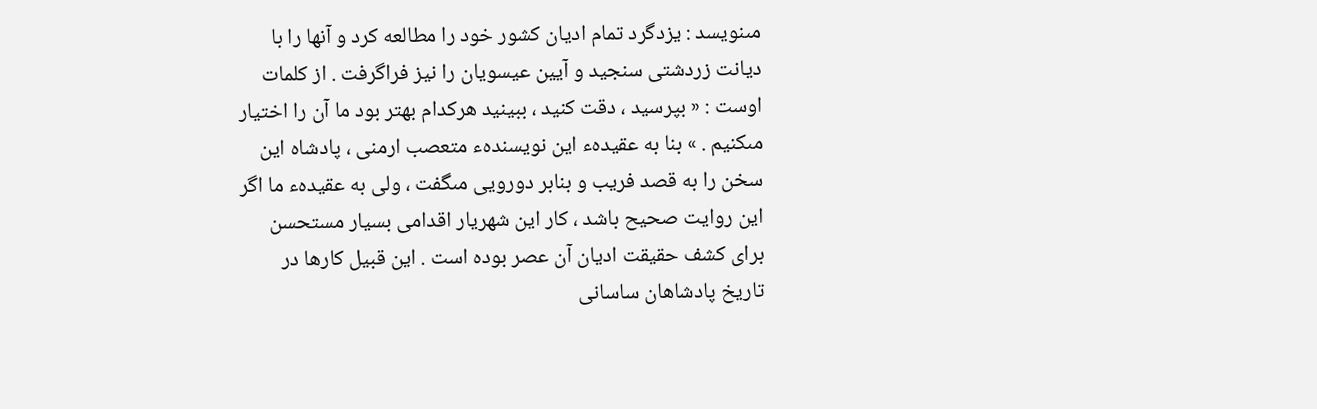مىنويسد : يزدگرد تمام اديان كشور خود را مطالعه كرد و آنها را با ديانت زردشتى سنجيد و آيين عيسويان را نيز فراگرفت . از كلمات اوست : « بپرسيد ، دقت كنيد ، ببينيد هركدام بهتر بود ما آن را اختيار مىكنيم . » بنا به عقيدهء اين نويسندهء متعصب ارمنى ، پادشاه اين سخن را به قصد فريب و بنابر دورويى مىگفت ، ولى به عقيدهء ما اگر اين روايت صحيح باشد ، كار اين شهريار اقدامى بسيار مستحسن براى كشف حقيقت اديان آن عصر بوده است . اين قبيل كارها در تاريخ پادشاهان ساسانى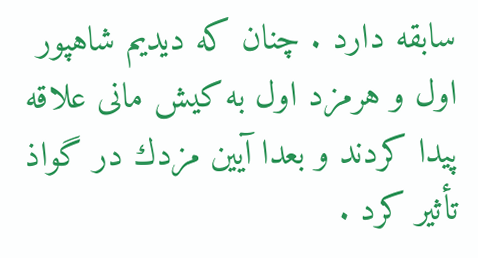سابقه دارد . چنان كه ديديم شاهپور اول و هرمزد اول به كيش مانى علاقه پيدا كردند و بعدا آيين مزدك در گواذ تأثير كرد .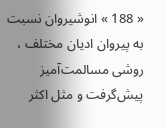« 188 » انوشيروان نسبت به پيروان اديان مختلف ، روشى مسالمت‌آميز پيش‌گرفت و مثل اكثر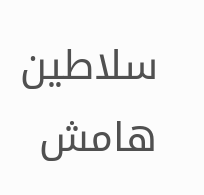سلاطين
هامش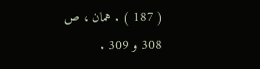( 187 ) . همان ، ص 308 و 309 .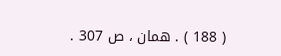( 188 ) . همان ، ص 307 .